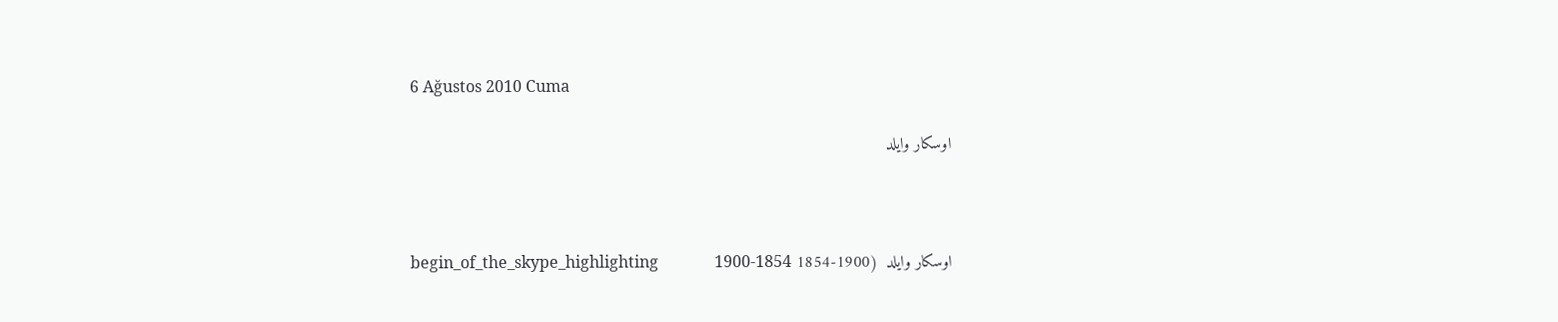6 Ağustos 2010 Cuma

اوسکار وایلد



اوسکار وایلد  (1900-1854 begin_of_the_skype_highlighting              1900-1854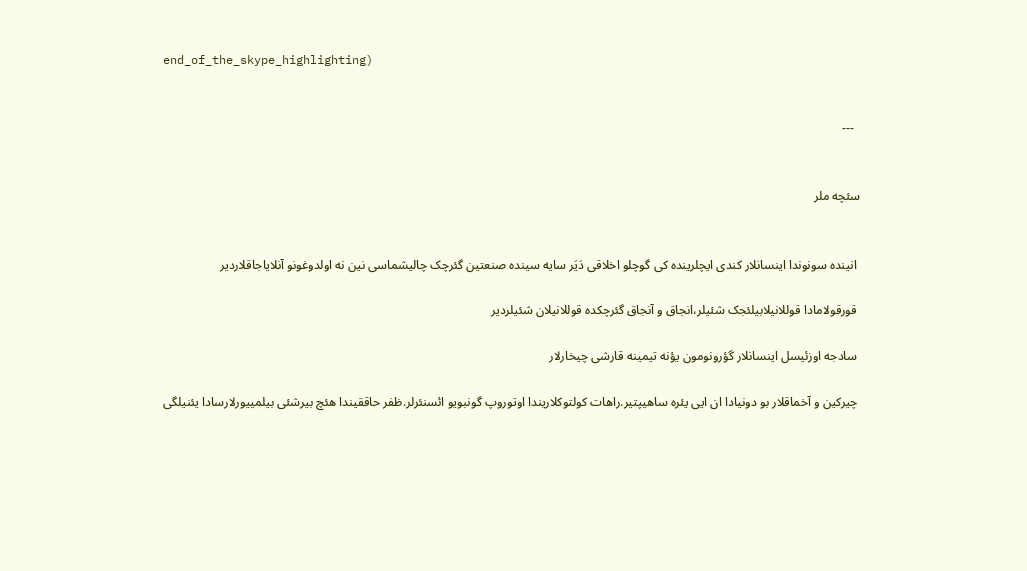end_of_the_skype_highlighting)


  ---


سئچه ملر


 انینده سونوندا اینسانلار کندی ایچلرینده کی گوچلو اخلاقی دَیَر سایه سینده صنعتین گئرچک چالیشماسی نین نه اولدوغونو آنلایاجاقلاردیر

 قورقولامادا قوللانیلابیلئجک شئیلر،انجاق و آنجاق گئرچکده قوللانیلان شئیلردیر

 سادجه اوزئیسل اینسانلار گؤرونومون یؤنه تیمینه قارشی چیخارلار

 چیرکین و آخماقلار بو دونیادا ان ایی یئره ساهیپتیر.راهات کولتوکلاریندا اوتوروپ گونبویو ائسنئرلر.ظفر حاققیندا هئچ بیرشئی بیلمییورلارسادا یئنیلگی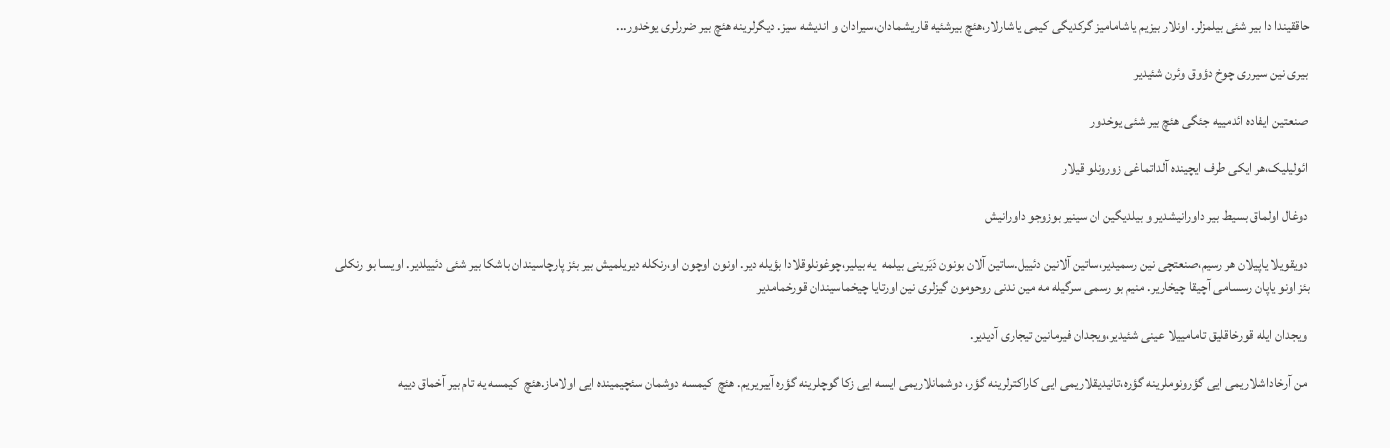حاققیندا دا بیر شئی بیلمزلر. اونلار بیزیم یاشامامیز گرکدیگی کیمی یاشارلار،هئچ بیرشئیه قاریشمادان،سیرادان و اندیشه سیز. دیگرلرینه هئچ بیر ضررلری یوخدور...

 بیری نین سیرری چوخ دؤوق وئرن شئیدیر

 صنعتین ایفاده ائدمییه جئگی هئچ بیر شئی یوخدور

 ائولیلیک،هر ایکی طرف ایچینده آلداتماغی زورونلو قیلار

 دوغال اولماق بسیط بیر داورانیشدیر و بیلدیگین ان سینیر بوزوجو داورانیش

 دویقویلا یاپیلان هر رسیم،صنعتچی نین رسمیدیر،ساتین آلانین دئییل.ساتین آلان بونون دَیَرینی بیلمه  یه بیلیر،چوغونلوقلادا بؤیله دیر. اونون اوچون او،رنکله دیریلمیش بیر بئز پارچاسیندان باشکا بیر شئی دئییلدیر. اویسا بو رنکلی بئز اونو یاپان رسسامی آچیقا چیخاریر. منیم بو رسمی سرگیله مه مین ندنی روحومون گیزلری نین اورتایا چیخماسیندان قورخمامدیر

 ویجدان ایله قورخاقلیق تامامییلا عینی شئیدیر،ویجدان فیرمانین تیجاری آدیدیر.

 من آرخاداشلاریمی ایی گؤرونوملرینه گؤره،تانیدیقلاریمی ایی کاراکترلرینه گؤر، دوشمانلاریمی ایسه ایی زکا گوچلرینه گؤره آییریریم. هئچ  کیمسه دوشمان سئچیمینده ایی اولاماز.هئچ  کیمسه یه تام بیر آخماق دییه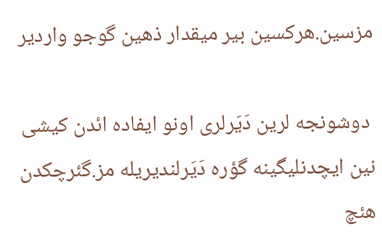مزسین.هرکسین بیر میقدار ذهین گوجو واردیر

 دوشونجه لرین دَیَرلری اونو ایفاده ائدن کیشی نین ایچدنلیگینه گؤره دَیَرلندیریله مز.گئرچکدن هئچ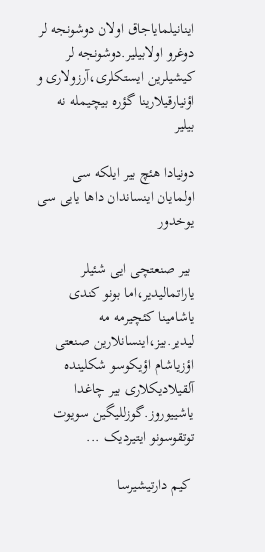اینانیلمایاجاق اولان دوشونجه لر دوغرو اولابیلیر.دوشونجه لر کیشیلرین ایستکلری،آرزولاری و اؤنیارقیلارینا گؤره بیچیمله نه بیلیر

دونیادا هئچ بیر ایلکه سی اولمایان اینساندان داها یایی سی یوخدور

 بیر صنعتچی ایی شئیلر یاراتمالیدیر،اما بونو کندی یاشامینا کئچیرمه مه لیدیر.بیز،اینسانلارین صنعتی اؤزیاشام اؤیکوسو شکلینده آلقیلادیکلاری بیر چاغدا یاشییوروز.گوزللیگین سویوت توتقوسونو ایتیردیک ...

 کیم دارتیشیرسا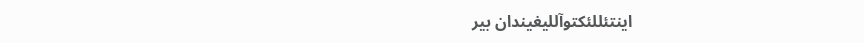اینتئللئکتوآللیغیندان بیر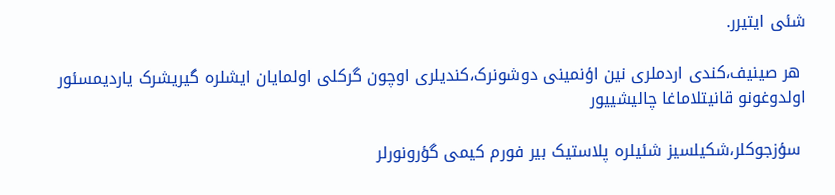شئی ایتیرر.

 هر صینیف،کندی اردملری نین اؤنمینی دوشونرک،کندیلری اوچون گرکلی اولمایان ایشلره گیریشرک یاردیمسئور اولدوغونو قانیتلاماغا چالیشییور

 سؤزجوکلر،شکیلسیز شئیلره پلاستیک بیر فورم کیمی گؤرونورلر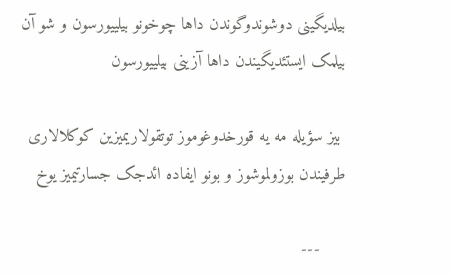بیلدیگینی دوشوندوگوندن داها چوخونو بیلییورسون و شو آن بیلمک ایستئدیگیندن داها آزینی بیلییورسون

 بیز سؤیله مه یه قورخدوغوموز توتقولاریمیزین کوکلالاری طرفیندن بوزولموشوز و بونو ایفاده ائدجک جسارتیمیز یوخ

     ---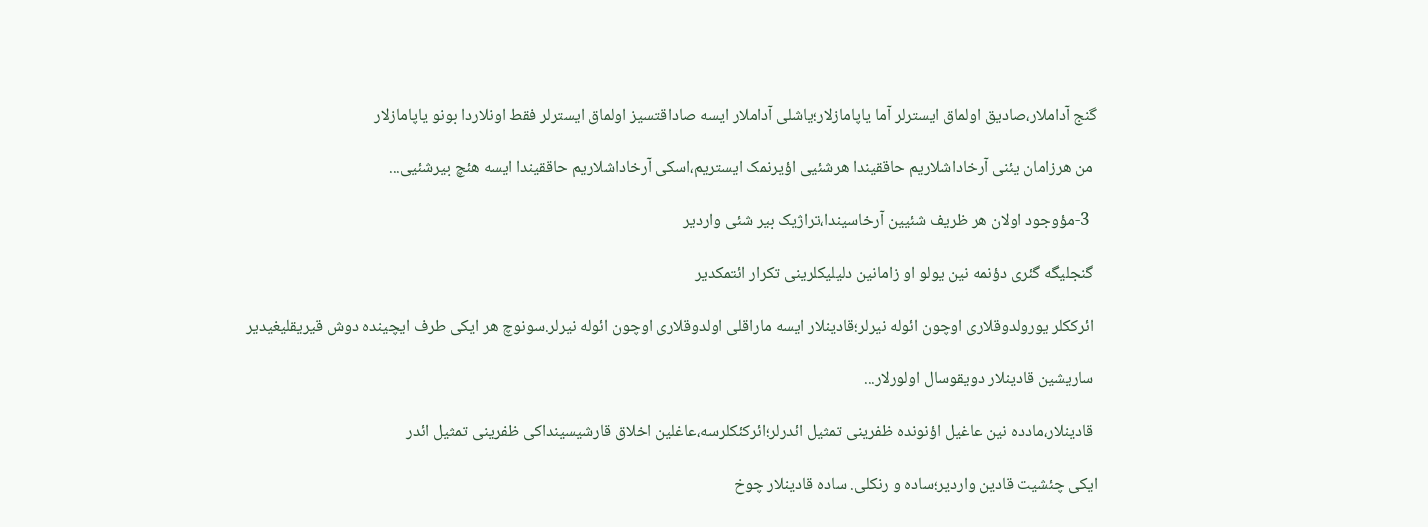گنج آداملار،صادیق اولماق ایسترلر آما یاپامازلار؛یاشلی آداملار ایسه صاداقتسیز اولماق ایسترلر فقط اونلاردا بونو یاپامازلار

 من هرزامان یئنی آرخاداشلاریم حاققیندا هرشئیی اؤیرنمک ایستریم،اسکی آرخاداشلاریم حاققیندا ایسه هئچ بیرشئیی...

  3-مؤوجود اولان هر ظریف شئیین آرخاسیندا،تراژیک بیر شئی واردیر

 گنجلیگه گئری دؤنمه نین یولو او زامانین دلیلیکلرینی تکرار ائتمکدیر

 ائرککلر یورولدوقلاری اوچون ائوله نیرلر؛قادینلار ایسه ماراقلی اولدوقلاری اوچون ائوله نیرلر.سونوچ هر ایکی طرف ایچینده دوش قیریقلیغیدیر

 ساریشین قادینلار دویقوسال اولورلار...

 قادینلار،مادده نین عاغیل اؤنونده ظفرینی تمثیل ائدرلر؛ائرکئکلرسه،عاغلین اخلاق قارشیسینداکی ظفرینی تمثیل ائدر

ایکی چئشیت قادین واردیر؛ساده و رنکلی. ساده قادینلار چوخ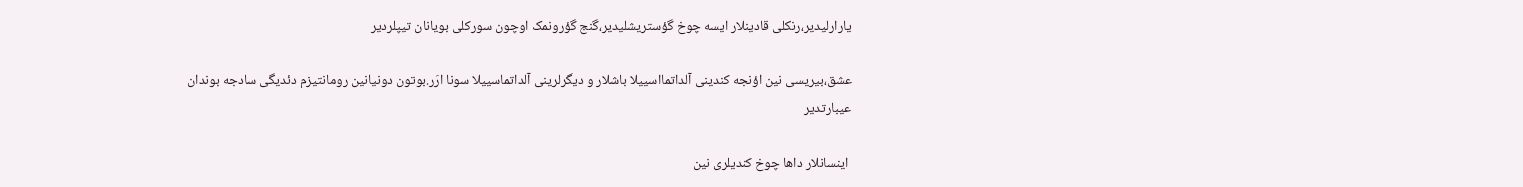یارارلیدیر،رنکلی قادینلار ایسه چوخ گؤستریشلیدیر،گنج گؤرونمک اوچون سورکلی بویانان تیپلردیر

عشق،بیریسی نین اؤنجه کندینی آلداتمااسییلا باشلار و دیگرلرینی آلداتماسییلا سونا ارَر.بوتون دونیانین رومانتیزم دئدیگی سادجه بوندان عیبارتدیر

 اینسانلار داها چوخ کندیلری نین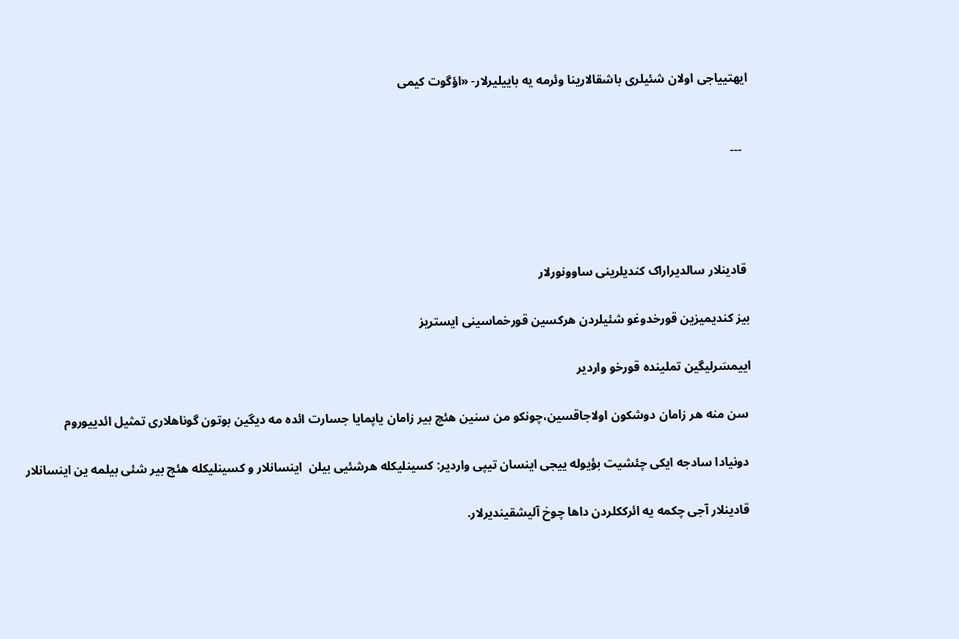ایهتییاجی اولان شئیلری باشقالارینا وئرمه یه باییلیرلار- «اؤگوت کیمی


  ---




 قادینلار سالدیراراک کندیلرینی ساوونورلار

بیز کندیمیزین قورخدوغو شئیلردن هرکسین قورخماسینی ایستریز

اییمسَرلیگین تملینده قورخو واردیر

 سن منه هر زامان دوشکون اولاجاقسین،چونکو من سنین هئچ بیر زامان یاپمایا جسارت ائده مه دیگین بوتون گوناهلاری تمثیل ائدییوروم

 دونیادا سادجه ایکی چئشیت بؤیوله ییجی اینسان تیپی واردیر: کسینلیکله هرشئیی بیلن  اینسانلار و کسینلیکله هئچ بیر شئی بیلمه ین اینسانلار

 قادینلار آجی چکمه یه ائرککلردن داها چوخ آلیشقیندیرلار.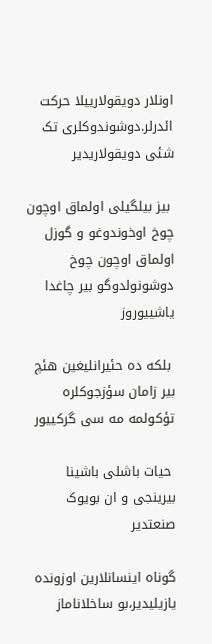اونلار دویقولارییلا حرکت ائدرلر.دوشوندوکلری تک شئی دویقولاریدیر

 بیز بیلگیلی اولماق اوچون چوخ اوخوندوغو و گوزل اولماق اوچون چوخ دوشونولدوگو بیر چاغدا یاشییوروز

 بلکه ده حئیرانلیغین هئچ بیر زامان سؤزجوکلره تؤکولمه مه سی گرکییور

 حیات باشلی باشینا بیرینجی و ان بویوک صنعتدیر

گوناه اینسانلارین اوزونده یازیلیدیر،بو ساخلاناماز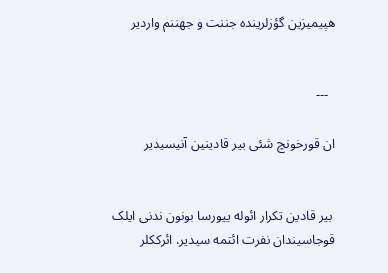هپیمیزین گؤزلرینده جننت و جهننم واردیر


  ---

ان قورخونچ شئی بیر قادینین آنیسیدیر


 بیر قادین تکرار ائوله ییورسا بونون ندنی ایلک قوجاسیندان نفرت ائتمه سیدیر. ائرککلر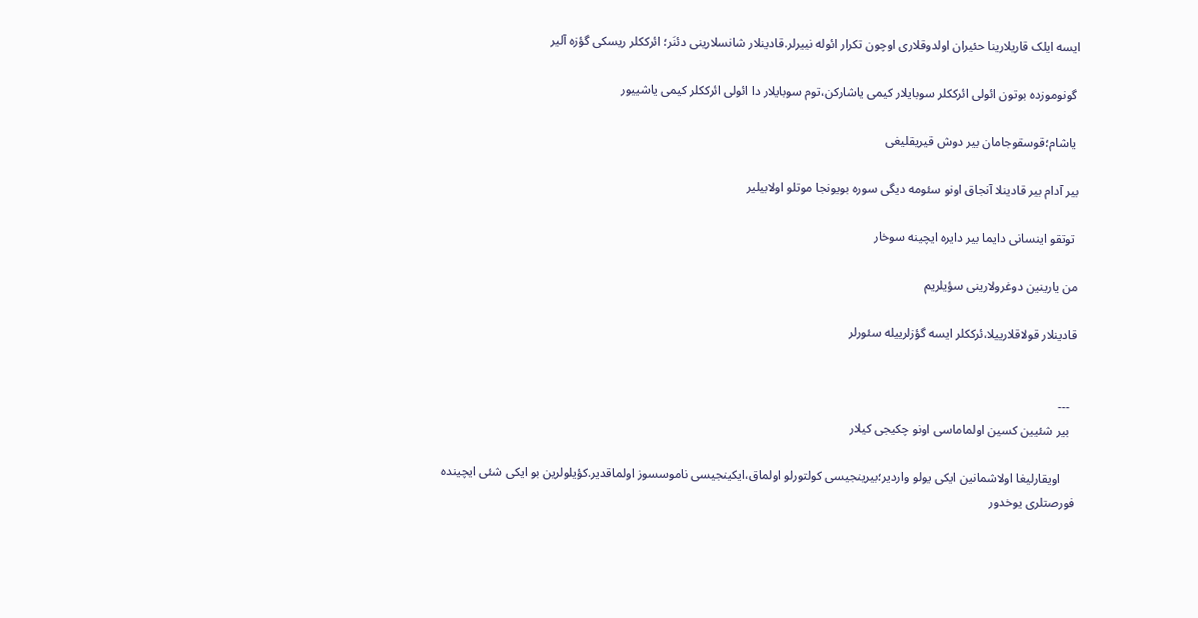ایسه ایلک قاریلارینا حئیران اولدوقلاری اوچون تکرار ائوله نییرلر.قادینلار شانسلارینی دئنَر؛ ائرککلر ریسکی گؤزه آلیر

 گونوموزده بوتون ائولی ائرککلر سوبایلار کیمی یاشارکن،توم سوبایلار دا ائولی ائرککلر کیمی یاشییور

 یاشام؛قوسقوجامان بیر دوش قیریقلیغی

بیر آدام بیر قادینلا آنجاق اونو سئومه دیگی سوره بویونجا موتلو اولابیلیر

 توتقو اینسانی دایما بیر دایره ایچینه سوخار

من یارینین دوغرولارینی سؤیلریم

قادینلار قولاقلارییلا،ئرککلر ایسه گؤزلرییله سئورلر


  ---
  بیر شئیین کسین اولماماسی اونو چکیجی کیلار

     اویقارلیغا اولاشمانین ایکی یولو واردیر؛بیرینجیسی کولتورلو اولماق،ایکینجیسی ناموسسوز اولماقدیر.کؤیلولرین بو ایکی شئی ایچینده فورصتلری یوخدور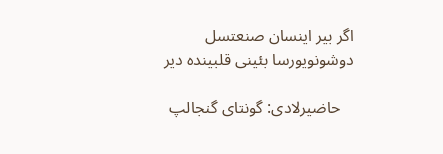اگر بیر اینسان صنعتسل دوشونویورسا بئینی قلبینده دیر

   حاضیرلادی: گونتای گنجالپ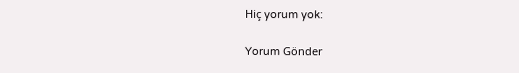Hiç yorum yok:

Yorum Gönder